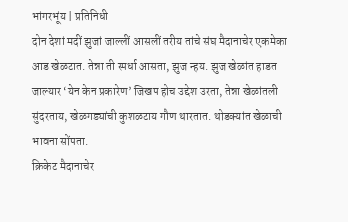भांगरभूंय | प्रतिनिधी
दोन देशां मदीं झुजां जाल्लीं आसलीं तरीय तांचे संघ मैदानाचेर एकमेका आड खेळटात. तेन्ना ती स्पर्धा आसता, झुज न्हय. झुज खेळांत हाडत जाल्यार ‘येन केन प्रकारेण’ जिखप होच उद्देश उरता, तेन्ना खेळांतली सुंदरताय, खेळगड्यांची कुशळटाय गौण थारतात. थोडक्यांत खेळाची भावना सोंपता.
क्रिकेट मैदानाचेर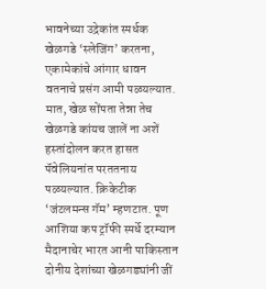भावनेच्या उद्रेकांत स्पर्धक खेळगडे ‘स्लेजिंग’ करतना, एकामेकांचे आंगार धावन वतनाचे प्रसंग आमी पळयल्यात. मात, खेळ सोंपता तेन्ना तेच खेळगडे कांयच जालें ना अशें हस्तांदोलन करत हासत पॅवेलियनांत परततनाय पळयल्यात. क्रिकेटीक ‘जंटलमन्स गॅम’ म्हणटात. पूण आशिया कप ट्रॉफी स्पर्धे दरम्यान मैदानाचेर भारत आनी पाकिस्तान दोनीय देशांच्या खेळगड्यांनी जीं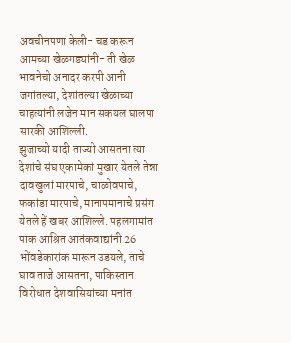अवचीनपणा केली- चड करून आमच्या खेळगड्यांनी- ती खेळ भावनेचो अनादर करपी आनी जगांतल्या, देशांतल्या खेळाच्या चाहत्यांनी लजेन मान सकयल घालपा सारकी आशिल्ली.
झुजाच्यो यादी ताज्यो आसतना त्या देशांचे संघ एकामेकां मुखार येतले तेन्ना दावखुलां मारपाचे, चाळोवपाचे, फकांडा मारपाचे, मानापमानाचे प्रसंग येतले हें खबर आशिल्ले. पहलगामांत पाक आश्रित आतंकवाद्यांनी 26 भोंवडेकारांक मारून उडयले, ताचे घाव ताजे आसतना, पाकिस्तान विरोधात देशवासियांच्या मनांत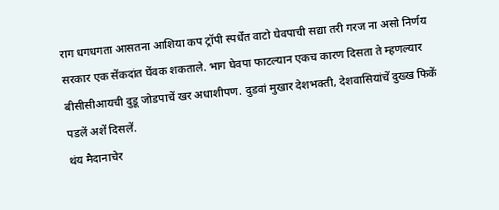राग धगधगता आसतना आशिया कप ट्रॉपी स्पर्धेंत वाटो घेवपाची सद्या तरी गरज ना असो निर्णय सरकार एक सेंकदांत घेंवक शकताले. भाग घेवपा फाटल्यान एकच कारण दिसता ते म्हणल्यार बीसीसीआयची दुडू जोडपाचें खर अधाशीपण. दुडवां मुखार देशभक्ती, देशवासियांचें दुख्ख फिकें पडलें अशें दिसलें.
थंय मैदानाचेर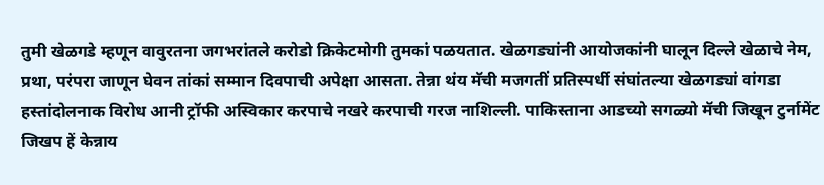तुमी खेळगडे म्हणून वावुरतना जगभरांतले करोडो क्रिकेटमोगी तुमकां पळयतात. खेळगड्यांनी आयोजकांनी घालून दिल्ले खेळाचे नेम, प्रथा, परंपरा जाणून घेवन तांकां सम्मान दिवपाची अपेक्षा आसता. तेन्ना थंय मॅची मजगतीं प्रतिस्पर्धी संघांतल्या खेळगड्यां वांगडा हस्तांदोलनाक विरोध आनी ट्रॉफी अस्विकार करपाचे नखरे करपाची गरज नाशिल्ली. पाकिस्ताना आडच्यो सगळ्यो मॅची जिखून टुर्नामेंट जिखप हें केन्नाय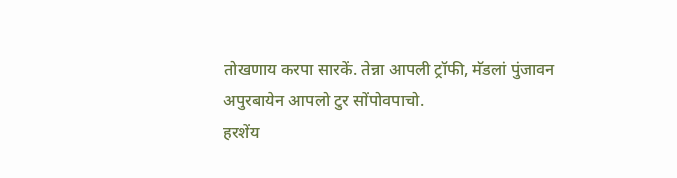तोखणाय करपा सारकें. तेन्ना आपली ट्रॉफी, मॅडलां पुंजावन अपुरबायेन आपलो टुर सोंपोवपाचो.
हरशेंय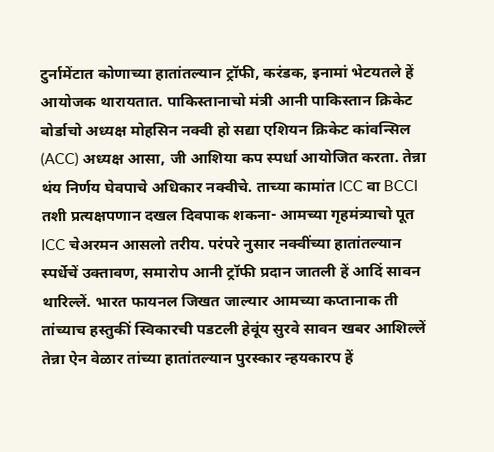टुर्नामेंटात कोणाच्या हातांतल्यान ट्रॉफी, करंडक, इनामां भेटयतले हें आयोजक थारायतात. पाकिस्तानाचो मंत्री आनी पाकिस्तान क्रिकेट बोर्डाचो अध्यक्ष मोहसिन नक्वी हो सद्या एशियन क्रिकेट कांवन्सिल (ACC) अध्यक्ष आसा, जी आशिया कप स्पर्धा आयोजित करता. तेन्ना थंय निर्णय घेवपाचे अधिकार नक्वीचे. ताच्या कामांत ICC वा BCCI तशी प्रत्यक्षपणान दखल दिवपाक शकना- आमच्या गृहमंत्र्याचो पूत ICC चेअरमन आसलो तरीय. परंपरे नुसार नक्वींच्या हातांतल्यान स्पर्धेचें उक्तावण, समारोप आनी ट्रॉफी प्रदान जातली हें आदिं सावन थारिल्लें. भारत फायनल जिखत जाल्यार आमच्या कप्तानाक ती तांच्याच हस्तुकीं स्विकारची पडटली हेवूंय सुरवे सावन खबर आशिल्लें तेन्ना ऐन वेळार तांच्या हातांतल्यान पुरस्कार न्हयकारप हें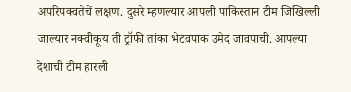अपरिपक्वतेचें लक्षण. दुसरे म्हणल्यार आपली पाकिस्तान टीम जिखिल्ली जाल्यार नक्वीकूय ती ट्रॉफी तांका भेटवपाक उमेद जावपाची. आपल्या देशाची टीम हारली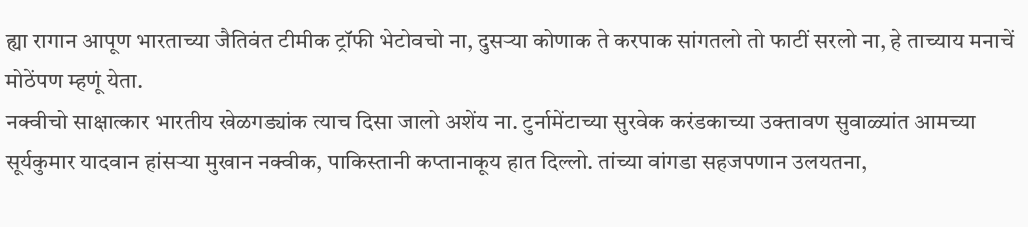ह्या रागान आपूण भारताच्या जैतिवंत टीमीक ट्रॉफी भेटोवचो ना, दुसऱ्या कोणाक ते करपाक सांगतलो तो फाटीं सरलो ना, हे ताच्याय मनाचें मोठेंपण म्हणूं येता.
नक्वीचो साक्षात्कार भारतीय खेळगड्यांक त्याच दिसा जालो अशेंय ना. टुर्नामेंटाच्या सुरवेक करंडकाच्या उक्तावण सुवाळ्यांत आमच्या सूर्यकुमार यादवान हांसऱ्या मुखान नक्वीक, पाकिस्तानी कप्तानाकूय हात दिल्लो. तांच्या वांगडा सहजपणान उलयतना,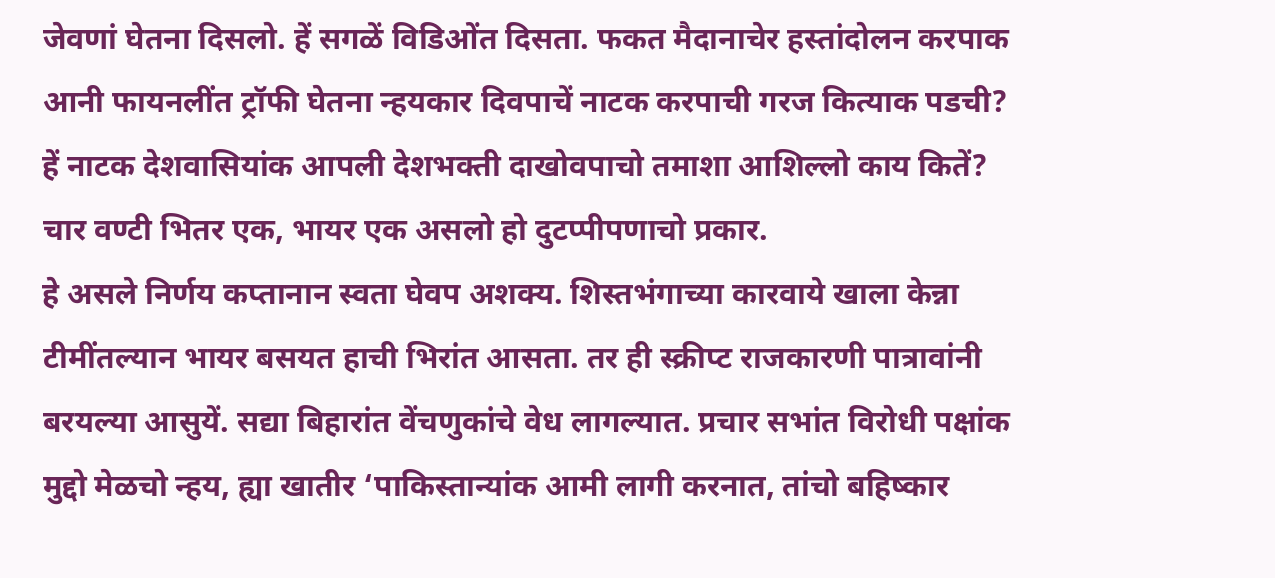जेवणां घेतना दिसलो. हें सगळें विडिओंत दिसता. फकत मैदानाचेर हस्तांदोलन करपाक आनी फायनलींत ट्रॉफी घेतना न्हयकार दिवपाचें नाटक करपाची गरज कित्याक पडची? हें नाटक देशवासियांक आपली देशभक्ती दाखोवपाचो तमाशा आशिल्लो काय कितें? चार वण्टी भितर एक, भायर एक असलो हो दुटप्पीपणाचो प्रकार.
हे असले निर्णय कप्तानान स्वता घेवप अशक्य. शिस्तभंगाच्या कारवाये खाला केन्ना टीमींतल्यान भायर बसयत हाची भिरांत आसता. तर ही स्क्रीप्ट राजकारणी पात्रावांनी बरयल्या आसुयें. सद्या बिहारांत वेंचणुकांचे वेध लागल्यात. प्रचार सभांत विरोधी पक्षांक मुद्दो मेळचो न्हय, ह्या खातीर ‘पाकिस्तान्यांक आमी लागी करनात, तांचो बहिष्कार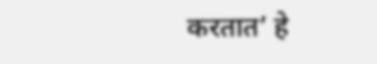करतात’ हे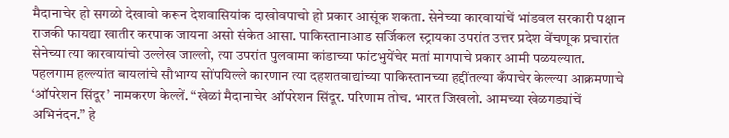मैदानाचेर हो सगळो देखावो करून देशवासियांक दाखोवपाचो हो प्रकार आसूंक शकता. सेनेच्या कारवायांचें भांडवल सरकारी पक्षान राजकी फायद्या खातीर करपाक जायना असो संकेत आसा. पाकिस्तानाआड सर्जिकल स्ट्रायका उपरांत उत्तर प्रदेश वेंचणूक प्रचारांत सेनेच्या त्या कारवायांचो उल्लेख जाल्लो, त्या उपरांत पुलवामा कांडाच्या फांटभुयेंचेर मतां मागपाचे प्रकार आमी पळयल्यात.
पहलगाम हल्ल्यांत बायलांचे सौभाग्य सोंपयिल्ले कारणान त्या दहशतवाद्यांच्या पाकिस्तानच्या हद्दींतल्या कँपाचेर केल्ल्या आक्रमणाचे ‘ऑपरेशन सिंदूर’ नामकरण केल्लें. “खेळां मैदानाचेर ऑपरेशन सिंदूर. परिणाम तोच. भारत जिखलो. आमच्या खेळगड्यांचें अभिनंदन.” हे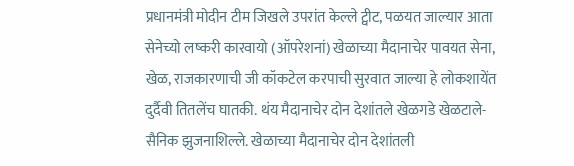प्रधानमंत्री मोदीन टीम जिखले उपरांत केल्ले ट्वीट, पळयत जाल्यार आता सेनेच्यो लष्करी कारवायो (ऑपरेशनां) खेळाच्या मैदानाचेर पावयत सेना, खेळ, राजकारणाची जी कॉकटेल करपाची सुरवात जाल्या हे लोकशायेंत दुर्दैवी तितलेंच घातकी. थंय मैदानाचेर दोन देशांतले खेळगडे खेळटाले- सैनिक झुजनाशिल्ले. खेळाच्या मैदानाचेर दोन देशांतली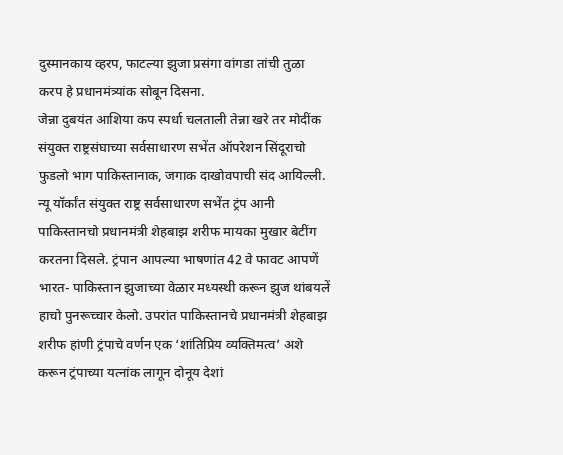दुस्मानकाय व्हरप, फाटल्या झुजा प्रसंगा वांगडा तांची तुळा करप हे प्रधानमंत्र्यांक सोबून दिसना.
जेन्ना दुबयंत आशिया कप स्पर्धा चलताली तेन्ना खरे तर मोदींक संयुक्त राष्ट्रसंघाच्या सर्वसाधारण सभेंत ऑपरेशन सिंदूराचो फुडलो भाग पाकिस्तानाक, जगाक दाखोवपाची संद आयिल्ली.
न्यू यॉर्कांत संयुक्त राष्ट्र सर्वसाधारण सभेंत ट्रंप आनी पाकिस्तानचो प्रधानमंत्री शेहबाझ शरीफ मायका मुखार बेटींग करतना दिसले. ट्रंपान आपल्या भाषणांत 42 वे फावट आपणें भारत- पाकिस्तान झुजाच्या वेळार मध्यस्थी करून झुज थांबयलें हाचो पुनरूच्चार केलो. उपरांत पाकिस्तानचे प्रधानमंत्री शेहबाझ शरीफ हांणी ट्रंपाचे वर्णन एक ‘शांतिप्रिय व्यक्तिमत्व’ अशे करून ट्रंपाच्या यत्नांक लागून दोनूय देशां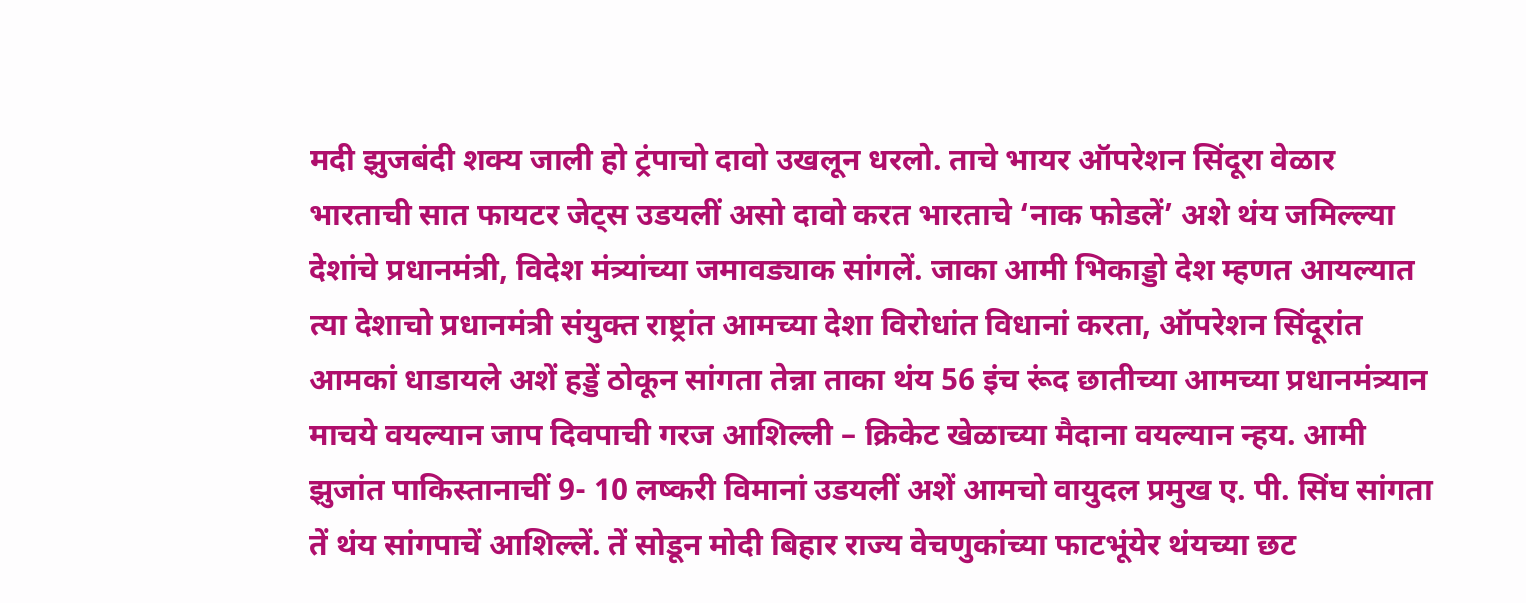मदी झुजबंदी शक्य जाली हो ट्रंपाचो दावो उखलून धरलो. ताचे भायर ऑपरेशन सिंदूरा वेळार भारताची सात फायटर जेट्स उडयलीं असो दावो करत भारताचे ‘नाक फोडलें’ अशे थंय जमिल्ल्या देशांचे प्रधानमंत्री, विदेश मंत्र्यांच्या जमावड्याक सांगलें. जाका आमी भिकाड्डो देश म्हणत आयल्यात त्या देशाचो प्रधानमंत्री संयुक्त राष्ट्रांत आमच्या देशा विरोधांत विधानां करता, ऑपरेशन सिंदूरांत आमकां धाडायले अशें हड्डें ठोकून सांगता तेन्ना ताका थंय 56 इंच रूंद छातीच्या आमच्या प्रधानमंत्र्यान माचये वयल्यान जाप दिवपाची गरज आशिल्ली – क्रिकेट खेळाच्या मैदाना वयल्यान न्हय. आमी झुजांत पाकिस्तानाचीं 9- 10 लष्करी विमानां उडयलीं अशें आमचो वायुदल प्रमुख ए. पी. सिंघ सांगता तें थंय सांगपाचें आशिल्लें. तें सोडून मोदी बिहार राज्य वेचणुकांच्या फाटभूंयेर थंयच्या छट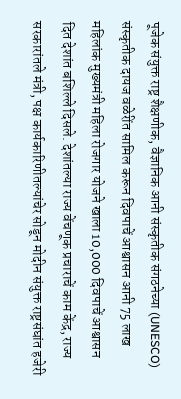पूजेक संयुक्त राष्ट्र शैक्षणीक, वैज्ञानिक आनी संस्कृतीक संगठनेच्या (UNESCO) संस्कृतीक दायज वळेरींत सामिल करून दिवपाचें आश्वासन आनी 75 लाख महिलांक मुख्यमंत्री महिला रोजगार योजने खाला 10,000 दिवपाचें आश्वासन दित देशांत बशिल्ले दिसले. देशांतल्या राज्य वेंचणूक प्रचाराचें काम केंद्र, राज्य सरकारांतले मंत्री, पक्ष कार्यकारिणीतल्यांचेर सोडून मोदीन संयुक्त राष्ट्रसंघांत हजेरी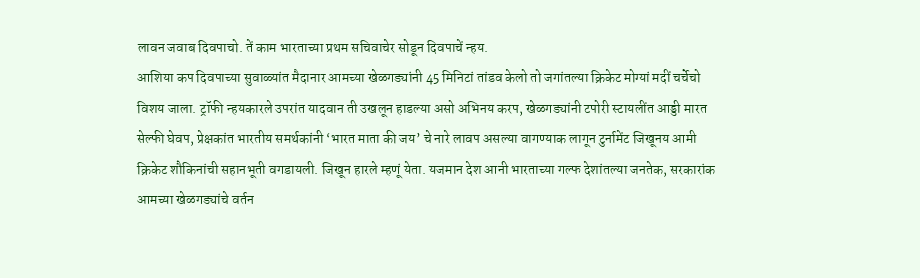लावन जवाब दिवपाचो. तें काम भारताच्या प्रथम सचिवाचेर सोडून दिवपाचें न्हय.
आशिया कप दिवपाच्या सुवाळ्यांत मैदानार आमच्या खेळगड्यांनी 45 मिनिटां तांडव केलो तो जगांतल्या क्रिकेट मोग्यां मदीं चर्चेचो विशय जाला. ट्रॉफी न्हयकारले उपरांत यादवान ती उखलून हाडल्या असो अभिनय करप, खेळगड्यांनी टपोरी स्टायलींत आड्डी मारत सेल्फी घेवप, प्रेक्षकांत भारतीय समर्थकांनी ‘भारत माता की जय’ चे नारे लावप असल्या वागण्याक लागून टुर्नामेंट जिखूनय आमी क्रिकेट शौकिनांची सहानभूती वगडायली. जिखून हारले म्हणूं येता. यजमान देश आनी भारताच्या गल्फ देशांतल्या जनतेक, सरकारांक आमच्या खेळगड्यांचे वर्तन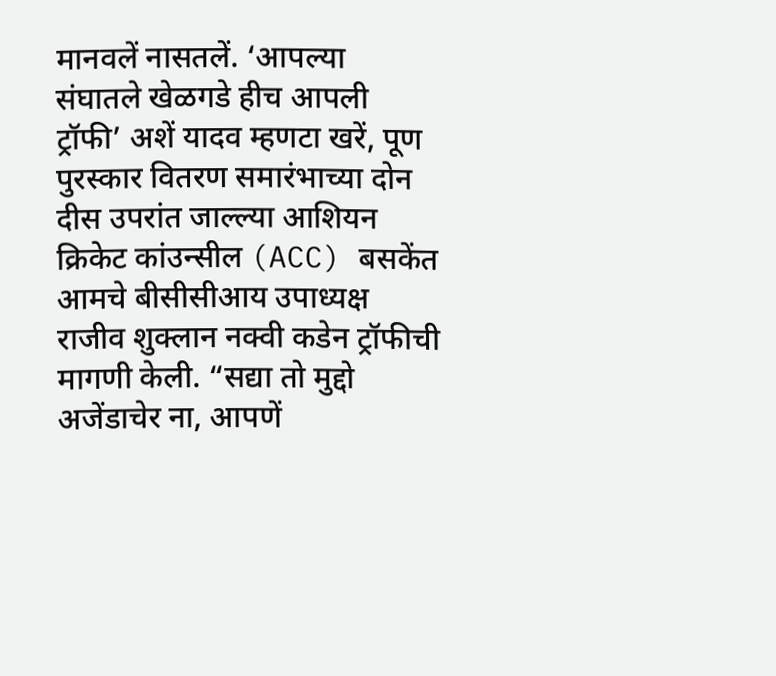मानवलें नासतलें. ‘आपल्या संघातले खेळगडे हीच आपली ट्रॉफी’ अशें यादव म्हणटा खरें, पूण पुरस्कार वितरण समारंभाच्या दोन दीस उपरांत जाल्ल्या आशियन क्रिकेट कांउन्सील (ACC) बसकेंत आमचे बीसीसीआय उपाध्यक्ष राजीव शुक्लान नक्वी कडेन ट्रॉफीची मागणी केली. “सद्या तो मुद्दो अजेंडाचेर ना, आपणें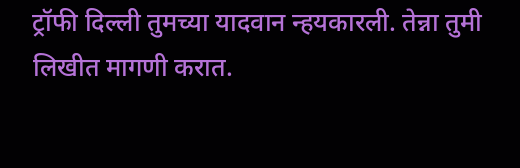ट्रॉफी दिल्ली तुमच्या यादवान न्हयकारली. तेन्ना तुमी लिखीत मागणी करात.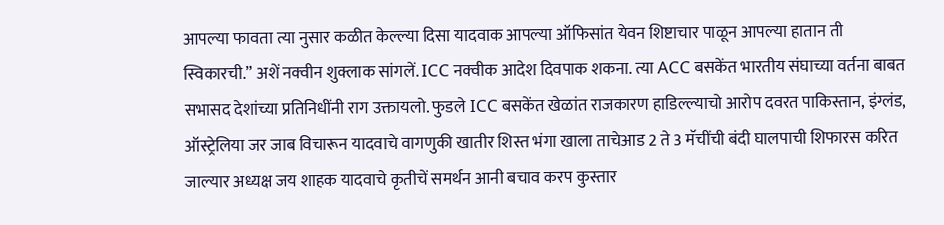आपल्या फावता त्या नुसार कळीत केल्ल्या दिसा यादवाक आपल्या ऑफिसांत येवन शिष्टाचार पाळून आपल्या हातान ती स्विकारची.” अशें नक्वीन शुक्लाक सांगलें. ICC नक्वीक आदेश दिवपाक शकना. त्या ACC बसकेंत भारतीय संघाच्या वर्तना बाबत सभासद देशांच्या प्रतिनिधींनी राग उक्तायलो. फुडले ICC बसकेंत खेळांत राजकारण हाडिल्ल्याचो आरोप दवरत पाकिस्तान, इंग्लंड, ऑस्ट्रेलिया जर जाब विचारून यादवाचे वागणुकी खातीर शिस्त भंगा खाला ताचेआड 2 ते 3 मॅचींची बंदी घालपाची शिफारस करित जाल्यार अध्यक्ष जय शाहक यादवाचे कृतीचें समर्थन आनी बचाव करप कुस्तार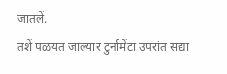जातलें.
तशें पळयत जाल्यार टुर्नामेंटा उपरांत सद्या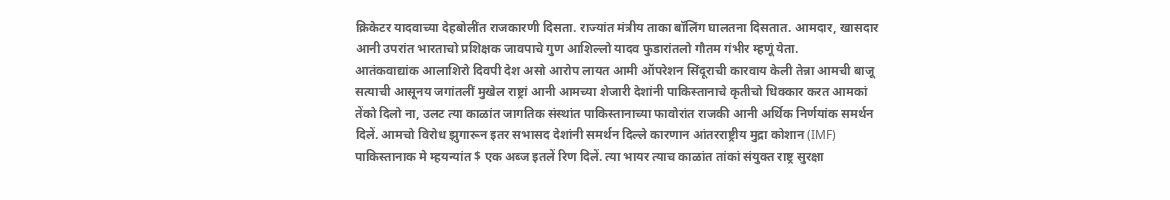क्रिकेटर यादवाच्या देहबोलींत राजकारणी दिसता. राज्यांत मंत्रीय ताका बॉलिंग घालतना दिसतात. आमदार, खासदार आनी उपरांत भारताचो प्रशिक्षक जावपाचे गुण आशिल्लो यादव फुडारांतलो गौतम गंभीर म्हणूं येता.
आतंकवाद्यांक आलाशिरो दिवपी देश असो आरोप लायत आमी ऑपरेशन सिंदूराची कारवाय केली तेन्ना आमची बाजू सत्याची आसूनय जगांतलीं मुखेल राष्ट्रां आनी आमच्या शेजारी देशांनी पाकिस्तानाचे कृतीचो धिक्कार करत आमकां तेंको दिलो ना, उलट त्या काळांत जागतिक संस्थांत पाकिस्तानाच्या फावोरांत राजकी आनी अर्थिक निर्णयांक समर्थन दिलें. आमचो विरोध झुगारून इतर सभासद देशांनी समर्थन दिल्ले कारणान आंतरराष्ट्रीय मुद्रा कोशान (IMF) पाकिस्तानाक मे म्हयन्यांत $ एक अब्ज इतलें रिण दिलें. त्या भायर त्याच काळांत तांकां संयुक्त राष्ट्र सुरक्षा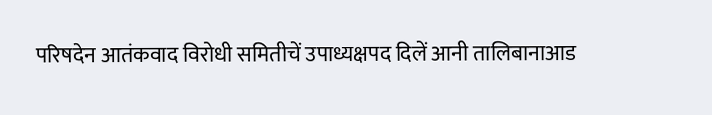परिषदेन आतंकवाद विरोधी समितीचें उपाध्यक्षपद दिलें आनी तालिबानाआड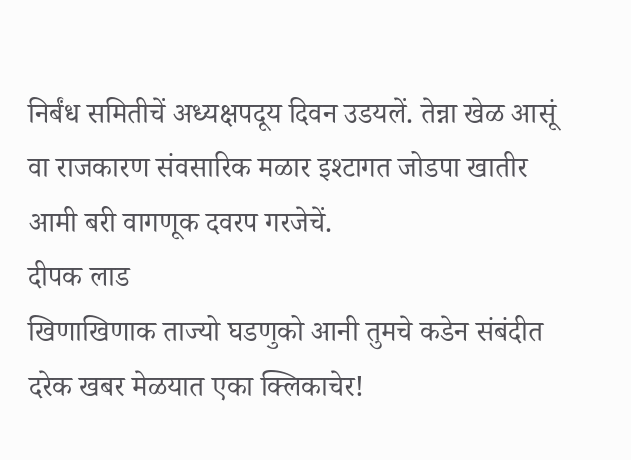निर्बंध समितीचें अध्यक्षपदूय दिवन उडयलें. तेन्ना खेळ आसूं वा राजकारण संवसारिक मळार इश्टागत जोडपा खातीर आमी बरी वागणूक दवरप गरजेचें.
दीपक लाड
खिणाखिणाक ताज्यो घडणुको आनी तुमचे कडेन संबंदीत दरेक खबर मेळयात एका क्लिकाचेर!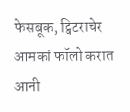फेसबूक, ट्विटराचेर आमकां फॉलो करात आनी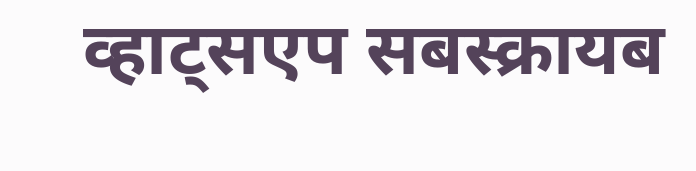व्हाट्सएप सबस्क्रायब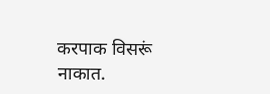करपाक विसरूं नाकात.